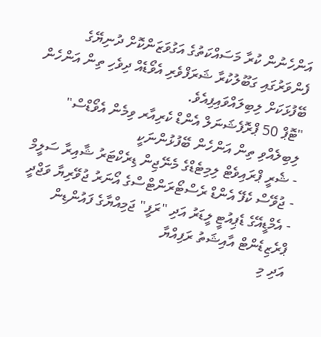އަންހެނުން ކުރާ މަސައްކަތުގެ އަގުވަޒަންކޮށް ދުނިޔޭގެ ފެންވަރުގައި ގަބޫލުކުރާ ޝަރަފްވެރި އެވޯޑެއް ދިވެހި ތިން އަންހެން ބޭފުޅަކަށް ލިބިލައްވައިފިއެވެ.
"ޓޮޕް 50 ޕްރޮފެޝަނަލް އެންޑް ކެރިއާރ ވިމެން އެވޯޑްސް" ލިބިލެއްވި ތިން އަންހެން ބޭފުޅުންނަކީ
- ޝެރީ ޕްރައިވެޓް ލިމިޓެޑްގެ މެނޭޖިން ޑިރެކްޓަރު ޝާއިރާ ސަލީމް
- ޖުވޭސް ކެފޭ އެންޑް ރެސްޓޯރަންޓްސްގެ އޯނަރު ޖުވޭރިޔާ ވަޖްދީ
- އެމްޑީއޭގެ ޑެޕިއުޓީ ލީޑަރު އަދި "ރަފީ" ޖަމިއްޔާގެ ފައުންޑިން ޕްރެޒިޑެންޓް އާއިޝަތު ރަފިއްޔާ
އަދި މި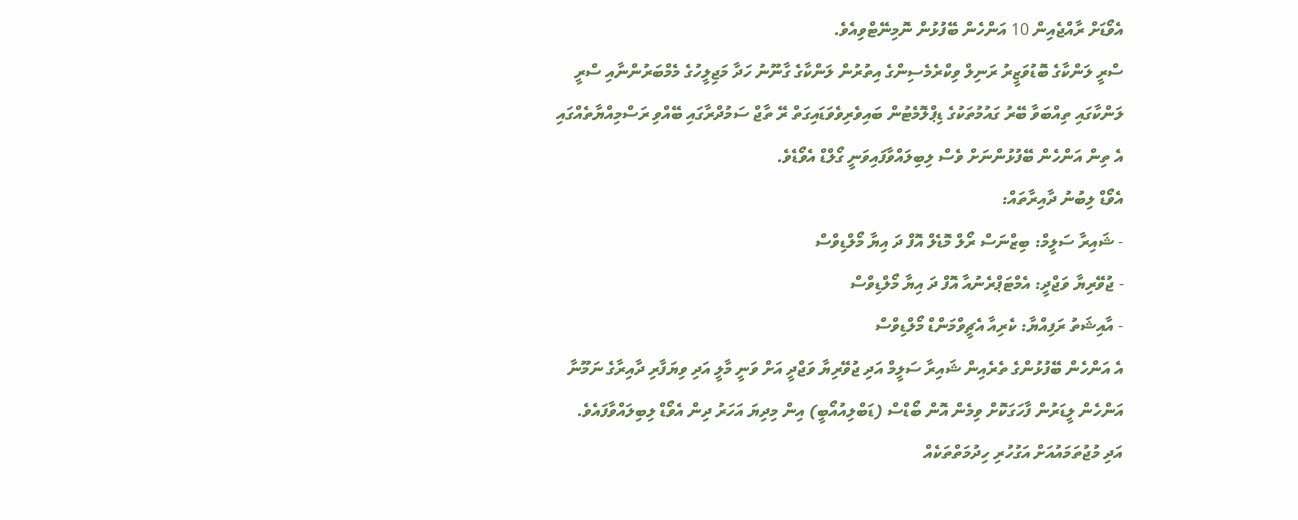އެވޯޑަށް ރާއްޖެއިން 10 އަންހެން ބޭފުޅުން ނޮމިނޭޓްވިއެވެ.
ސްރީ ލަންކާގެ ބޮޑުވަޒީރު ރަނިލް ވިކްރެމެސިންގެ އިތުރުން ލަންކާގެ ގާނޫނު ހަދާ މަޖިލީހުގެ މެމްބަރުންނާއި ސްރީ ލަންކާގައި ތިއްބަވާ ބޭރު ގައުމުތަކުގެ ޑިޕްލޮމެޓުން ބައިވެރިވެވަޑައިގަތް ރޭ ތާޖް ސަމުދްރާގައި ބޭއްވި ރަސްމިއްޔާތެއްގައި އެ ތިން އަންހެން ބޭފުޅުންނަށް ވެސް ލިބިލައްވާފައިވަނީ ގޯލްޑް އެވޯޑެވެ.
އެވޯޑް ލިބުނު ދާއިރާތައް:
- ޝައިރާ ސަލީމް: ބިޒްނަސް ރޯލް މޮޑެލް އޮފް ދަ އިޔާ މޯލްޑިވްސް
- ޖުވޭރިޔާ ވަޖްދީ: އެމްޓަޕްރެނުއާ އޮފް ދަ އިޔާ މޯލްޑިވްސް
- އާއިޝަތު ރަފިއްޔާ: ކެރިއާ އެޗީވްމަންޑް މޯލްޑިވްސް
އެ އަންހެން ބޭފުޅުންގެ ތެރެއިން ޝައިރާ ސަލީމް އަދި ޖުވޭރިޔާ ވަޖްދީ އަށް ވަނީ މާލީ އަދި ވިޔަފާރި ދާއިރާގެ ނަމޫނާ އަންހެން ލީޑަރުން ފާހަގަކޮށް ވިމެން އޮން ބޯޑްސް (ޑަބްލިއުއޯބީ) އިން މިދިޔަ އަހަރު ދިން އެވޯޑް ލިބިލައްވާފައެވެ.
އަދި މުޖުތަމައުއަށް އަގުހުރި ހިދުމަތްތަކެއް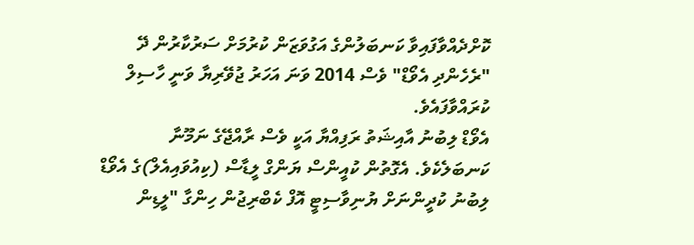ކޮށްދެއްވާފައިވާ ކަނބަލުންގެ އަގުވަޒަން ކުރުމަށް ސަރުކާރުން ދޭ "ރެހެންދި އެވޯޑް" ވެސް 2014 ވަނަ އަހަރު ޖުވޭރިޔާ ވަނީ ހާސިލް ކުރައްވާފައެވެ.
އެވޯޑް ލިބުނު އާއިޝަތު ރަފިއްޔާ އަކީ ވެސް ރާއްޖޭގެ ނަމޫނާ ކަނބަލެކެވެ. އެގޮތުން ކުއީންސް ޔަންގް ލީޑާސް (ކިއުވައިއެލް)ގެ އެވޯޑް ލިބުނު ކުދީންނަށް ޔުނިވާސިޓީ އޮފް ކެބްރިޖުން ހިންގާ "ލީޑިން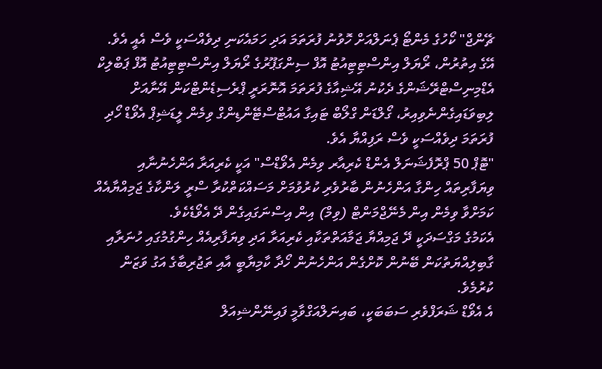ޗޭންޖް" ކޯހުގެ މެންޓޯ ޕެނަލްއަށް ހޮވުނު ފުރަތަމަ އަދި ހަމައެކަނި ދިވެއްސަކީ ވެސް އެއީ އެވެ.
އޭގެ އިތުރުން، ރޯޔަލް އިންސްޓިޓިއުޓު އޮފް ސިންގަޕޫރުގެ ރޯޔަލް އިންސްޓިޓިއުޓު އޮފް ޕަބްލިކް އެޑްމިނިސްޓްރޭޝަންގެ ދެކުނު އޭޝިއާގެ ފުރަތަމަ އޮނޮރަރީ ޕްރެސިޑެންޓްކަން އޭނާއަށް ލިބިވަޑައިގެންނެވިއިރު، ގޯލްޑަން ގްލޯބް ޓައިގާ އައުޓްސްޓޭންޑިންގް ވިމެން ލީޑަޝިޕް އެވޯޑް ހޯދި ފުރަތަމަ ދިވެއްސަކީ ވެސް ރަފިއްޔާ އެވެ.
"ޓޮޕް 50 ޕްރޮފެޝަނަލް އެންޑް ކެރިއާރ ވިމެން އެވޯޑްސް" އަކީ ކެރިއަރާ އަންހެނުނާއި ވިޔަފާރިތައް ހިންގާ އަންހެނުން ބާރުވެރި ކުރުވުމަށް މަސައްކަތްކުރާ ސްރީ ލަންކާގެ ޖަމިއްޔާއެއް ކަމަށްވާ ވިމެން އިން މެނޭޖްމަންޓް (ވިމް) އިން އިސްނަގައިގެން ދޭ އެވޯޑެކެވެ.
އެކަމުގެ މަގްސަދަކީ ދޭ ޖަމިއްޔާ ޖަމާއަތްތަކާއި ކެރިއަރާ އަދި ވިޔަފާރިއެއް ހިންގުމުގައި ހުނަރާއި ގާބިލިއްޔަތުކަން ބޭނުން ކޮށްގެން އަންހެނުން ހޯދާ ކާމިޔާބީ އާއި ތަޖުރިބާގެ އަގު ވަޒަން ކުރުމެވެ.
އެ އެވޯޑް ޝަރަފްވެރި ސަބަބަކީ، ބައިނަލްއަގްވާމީ ފައިނޭންޝިއަލް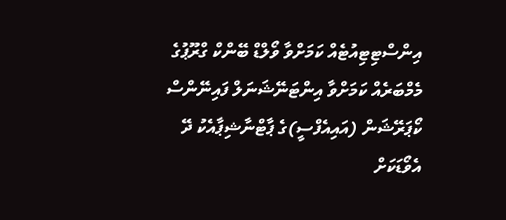އިންސްޓިޓިއުޓެއް ކަމަށްވާ ވޯލްޑް ބޭންކް ގްރޫޕުގެ މެމްބަރެއް ކަމަށްވާ އިންޓަނޭޝަނަލް ފައިނޭންސް ކޯޕަރޭޝަން (އައިއެފްސީ)ގެ ޕާޓްނާޝިޕާއެކު ދޭ އެވޯޑަކަށް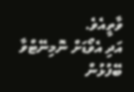ވާތީއެވެ.
އަދި އެވޯޑަށް ނޮމިނޭޓްވާ ބޭފުޅުން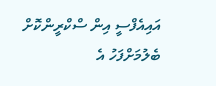އައިއެފްސީ އިން ސްކްރީންކޮށް ބެލުމަށްފަހު އެ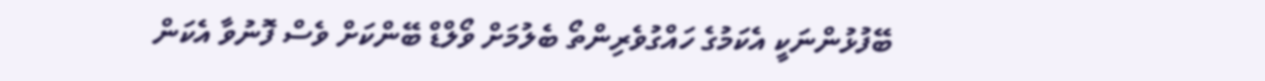ބޭފުޅުންނަކީ އެކަމުގެ ހައްގުވެރިންތޯ ބެލުމަށް ވޯލްޑް ބޭންކަށް ވެސް ފޮނުވާ އެކަން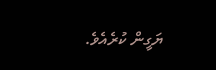ޔަގީން ކުރެއެވެ.